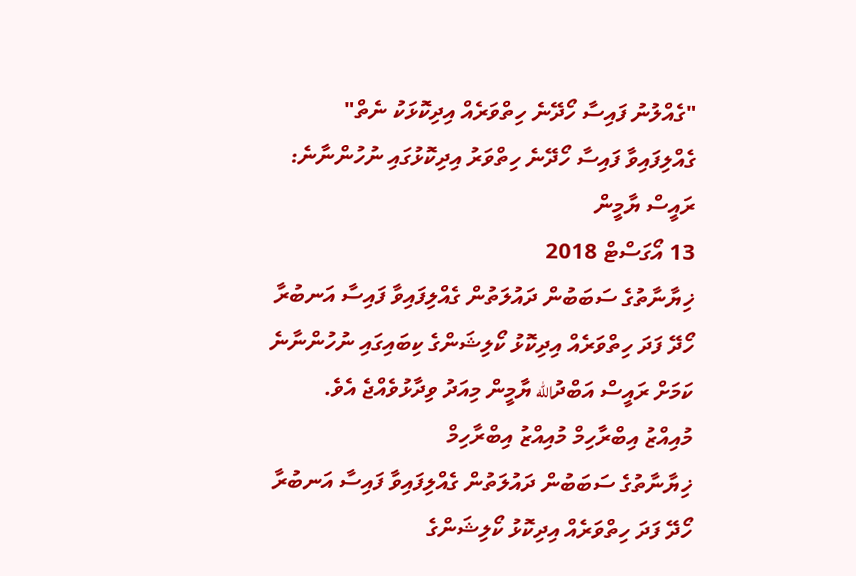"ގެއްލުނު ފައިސާ ހޯދޭނެ ހިތްވަރެއް އިދިކޮޅަކު ނެތް"
ގެއްލިފައިވާ ފައިސާ ހޯދޭނެ ހިތްވަރު އިދިކޮޅުގައި ނުހުންނާނެ: ރައީސް ޔާމީން
13 އޯގަސްޓް 2018
ޚިޔާނާތުގެ ސަބަބުން ދައުލަތުން ގެއްލިފައިވާ ފައިސާ އަނބުރާ ހޯދޭ ފަދަ ހިތްވަރެއް އިދިކޮޅު ކޯލިޝަންގެ ކިބައިގައި ނުހުންނާނެ ކަމަށް ރައީސް އަބްދުالله ޔާމީން މިއަދު ވިދާޅުވެއްޖެ އެވެ.
މުއިއްޒު އިބްރާހިމް މުއިއްޒު އިބްރާހިމް
ޚިޔާނާތުގެ ސަބަބުން ދައުލަތުން ގެއްލިފައިވާ ފައިސާ އަނބުރާ ހޯދޭ ފަދަ ހިތްވަރެއް އިދިކޮޅު ކޯލިޝަންގެ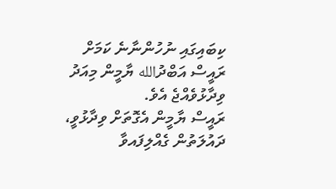ކިބައިގައި ނުހުންނާނެ ކަމަށް ރައީސް އަބްދުالله ޔާމީން މިއަދު ވިދާޅުވެއްޖެ އެވެ.
ރައީސް ޔާމީން އެގޮތަށް ވިދާޅުވީ، ދައުލަތުން ގެއްލިފައވާ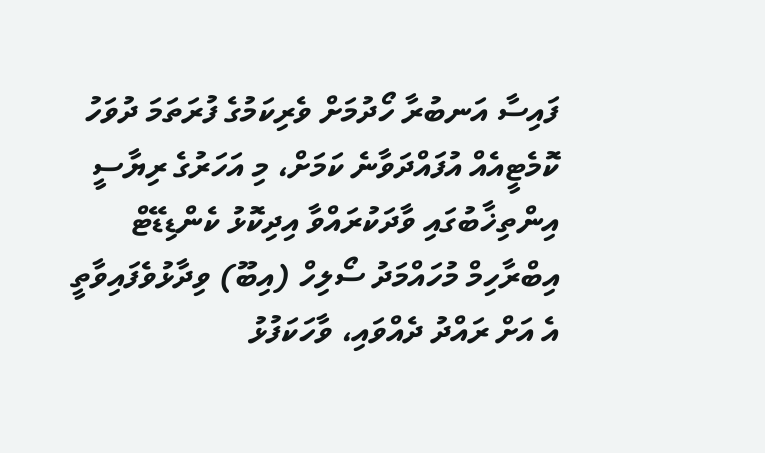ފައިސާ އަނބުރާ ހޯދުމަށް ވެރިކަމުގެ ފުރަތަމަ ދުވަހު ކޮމެޓީއެއް އުފައްދަވާނެ ކަމަށް، މި އަހަރުގެ ރިޔާސީ އިންތިޚާބުގައި ވާދަކުރައްވާ އިދިކޮޅު ކެންޑިޑޭޓް އިބްރާހިމް މުހައްމަދު ސޯލިހް (އިބޫ) ވިދާޅުވެފައިވާތީ އެ އަށް ރައްދު ދެއްވައި، ވާހަކަފުޅު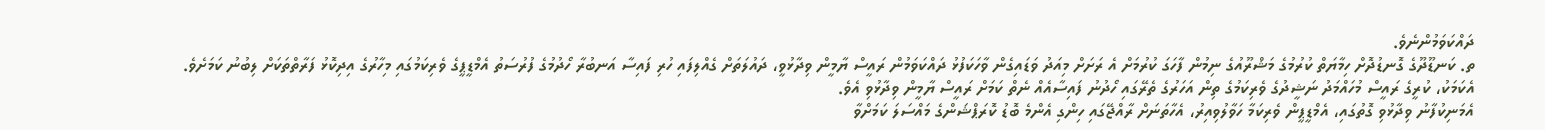ދައްކަވަމުންނެވެ.
ތ. ކަނޑޫދޫގެ ގޮނޑުދޮށް ހިމާޔަތް ކުރުމުގެ މަޝްރޫއުގެ ނިމުން ފާހަގަ ކުރުމަށް އެ ރަށަށް މިއަދު ވަޑައިގެން ވާހަކަފުޅު ދައްކަވަމުން ރައީސް ޔާމީން ވިދާޅުވީ، ދައުލަތަށް ގެއްލިފައި ހުރި ފައިސާ އަނބުރާ ހޯދުމުގެ ފުރުސަތު އެމްޑީޕީގެ ވެރިކަމުގައި މިހާރުގެ އިދިކޮޅު ފަރާތްތަކަށް ލިބުނު ކަމަށެވެ. އެކަމަކު، ކުރީގެ ރައީސް މުހައްމަދު ނަޝީދުގެ ވެރިކަމުގެ ތިން އަހަރުގެ ތެރޭގައި ހޯދުނު ފައިސާއެއް ނެތް ކަމަށް ރައީސް ޔާމީން ވިދާޅުވި އެވެ.
އެމަނިކުފާނު ވިދާޅުވި ގޮތުގައި، އެމްޑީޕީން ވެރިކަމާ ހަވާލުވިއިރު، އެހާތަނަށް ރާއްޖޭގައި ހިންގި އެންމެ ބޮޑު ކޮރަޕްޝަންގެ މައްސަލަ ކަމަށްވާ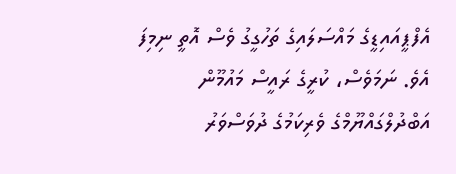އެފްޕީއައިޑީގެ މައްސަލައިގެ ތަހުގީގު ވެސް އޮތީ ނިމިފަ އެވެ. ނަމަވެސް، ކުރީގެ ރައީސް މައުމޫން އަބްދުލްގައްޔޫމްގެ ވެރިކަމުގެ ދުވަސްވަރު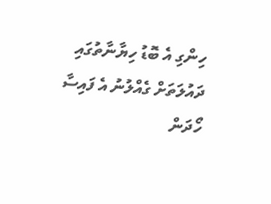ހިންގި އެ ބޮޑު ހިޔާނާތުގައި ދައުލަތަށް ގެއްލުނު އެ ފައިސާ ހޯދަން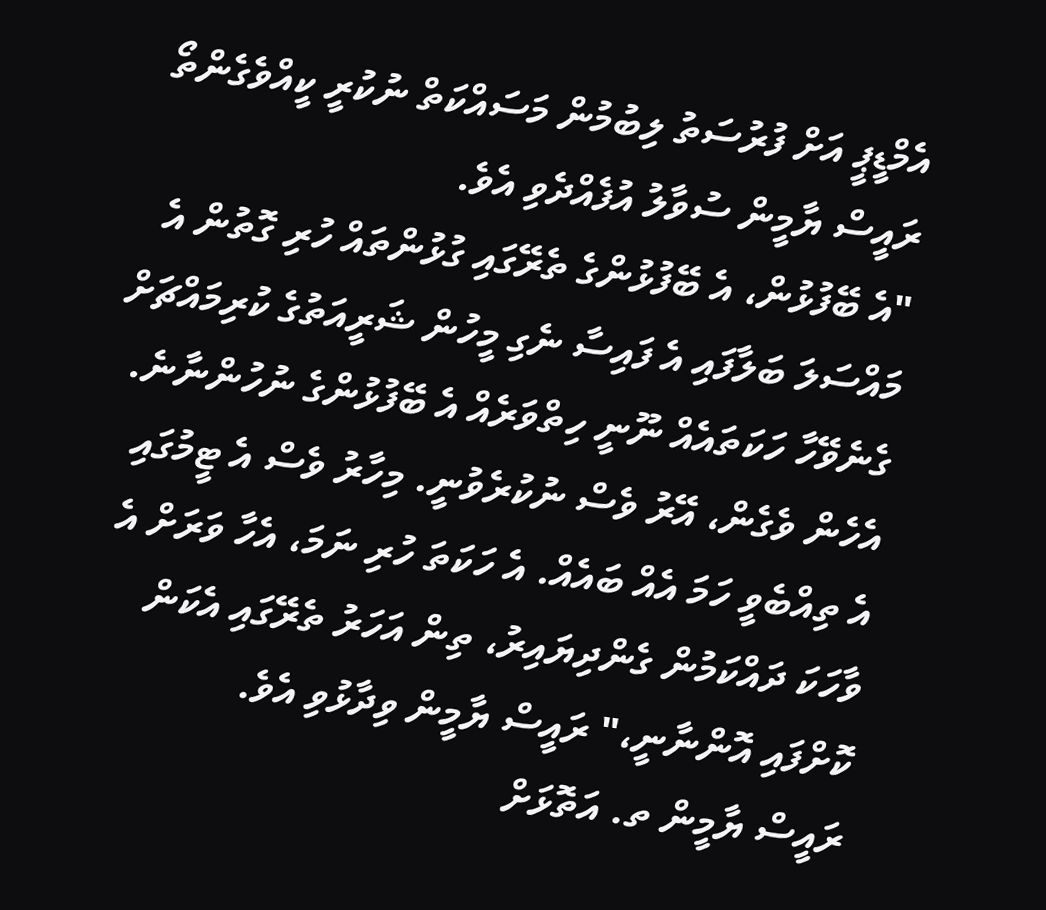އެމްޑީޕީ އަށް ފުރުސަތު ލިބުމުން މަސައްކަތް ނުކުރީ ކީއްވެގެންތޯ ރައީސް ޔާމީން ސުވާލު އުފެއްދެވި އެވެ.
"އެ ބޭފުޅުން، އެ ބޭފުޅުންގެ ތެރޭގައި ގުޅުންތައް ހުރި ގޮތުން އެ މައްސަލަ ބަލާފައި އެ ފައިސާ ނެގި މީހުން ޝަރީއަތުގެ ކުރިމައްޗަށް ގެނެވޭހާ ހަކަތައެއް ނޫނީ ހިތްވަރެއް އެ ބޭފުޅުންގެ ނުހުންނާނެ. އެހެން ވެގެން، އޭރު ވެސް ނުކުރެވުނީ. މިހާރު ވެސް އެ ޓީމުގައި އެ ތިއްބެވީ ހަމަ އެއް ބައެއް. އެ ހަކަތަ ހުރި ނަމަ، އެހާ ވަރަށް އެ ވާހަކަ ދައްކަމުން ގެންދިޔައިރު، ތިން އަހަރު ތެރޭގައި އެކަން ކޮށްފައި އޮންނާނީ،" ރައީސް ޔާމީން ވިދާޅުވި އެވެ.
ރައީސް ޔާމީން ތ. އަތޮޅަށް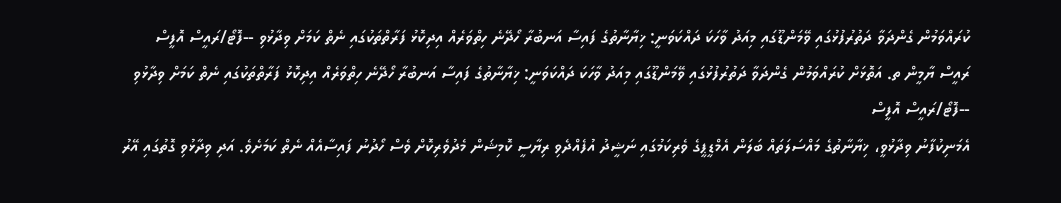ކުރައްވަމުން ގެންދަވާ ދަތުރުފުޅުގައި ވޭމަންޑޫގައި މިއަދު ވާހަކަ ދައްކަވަނީ: ޚިޔާނާތުގެ ފައިސާ އަނބުރާ ހޯދޭނެ ހިތްވަރެއް އިދިކޮޅު ފަރާތްތަކުގައި ނެތް ކަމަށް ވިދާޅުވި --ފޮޓޯ/ރައީސް އޮފީސް
ރައީސް ޔާމީން ތ. އަތޮޅަށް ކުރައްވަމުން ގެންދަވާ ދަތުރުފުޅުގައި ވޭމަންޑޫގައި މިއަދު ވާހަކަ ދައްކަވަނީ: ޚިޔާނާތުގެ ފައިސާ އަނބުރާ ހޯދޭނެ ހިތްވަރެއް އިދިކޮޅު ފަރާތްތަކުގައި ނެތް ކަމަށް ވިދާޅުވި --ފޮޓޯ/ރައީސް އޮފީސް
އެމަނިކުފާނު ވިދާޅުވީ، ޚިޔާނާތުގެ މައްސަލަތައް ބަލަން އެމްޑީޕީގެ ވެރިކަމުގައި ނަޝީދު އުފެއްދެވި ރިޔާސީ ކޮމިޝަން މެދުވެރިކޮށް ވެސް ހޯދުނު ފައިސާއެއް ނެތް ކަމަށެވެ. އަދި ވިދާޅުވި ގޮތުގައި އޭރު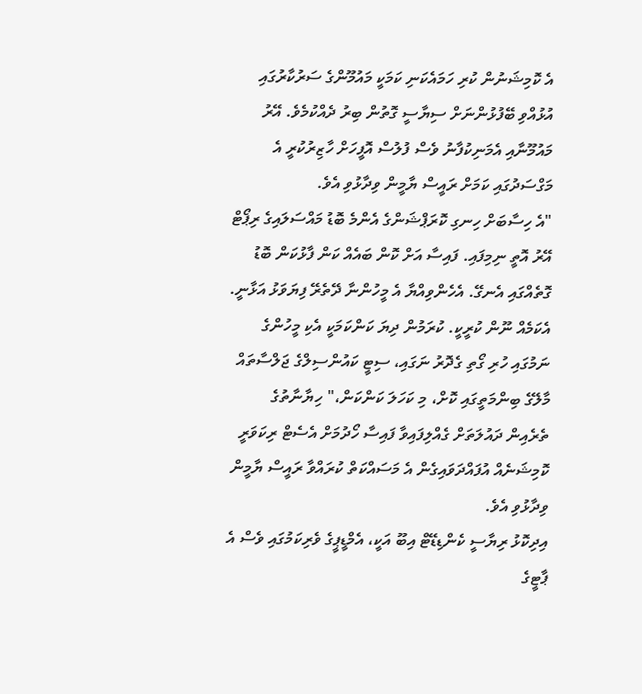އެ ކޮމިޝަނުން ކުރި ހަމައެކަނި ކަމަކީ މައުމޫންގެ ސަރުކާރުގައި އުޅުއްވި ބޭފުޅުންނަށް ސިޔާސީ ގޮތުން ބިރު ދެއްކުމެވެ. އޭރު މައުމޫނާއި އެމަނިކުފާނު ވެސް ފުލުސް އޮފީހަށް ހާޒިރުކުރީ އެ މަގްސަދުގައި ކަމަށް ރައީސް ޔާމީން ވިދާޅުވި އެވެ.
"އެ ހިސާބަށް ހިނގި ކޮރަޕްޝަންގެ އެންމެ ބޮޑު މައްސަލައިގެ ރިޕޯޓް އޭރު އޮތީ ނިމިފައި. ފައިސާ އަށް ކޮން ބައެއް ކަން ފާޅުކަން ބޮޑު ގޮތެއްގައި އެނގޭ. އެހެންވިއްޔާ އެ މީހުންނާ ދޭތެރޭ ފިޔަވަޅު އަޅާނީ. އެކަމެއް ނޫން ކުރީކީ. ކުރަމުން ދިޔަ ކަންކަމަކީ އެކި މީހުންގެ ނަމުގައި ހުރި ގޯތި ގެދޮރު ނަގައި، ސިޓީ ކައުންސިލްގެ ޖަލްސާތައް މާލޭގެ ބިންމަތީގައި ކޮށް، މި ކަހަލަ ކަންކަން،" ހިޔާނާތުގެ ތެރެއިން ދައުލަތަށް ގެއްލިފައިވާ ފައިސާ ހޯދުމަށް އެސެޓް ރިކަވަރީ ކޮމިޝަނެއް އުފައްދަވައިގެން އެ މަސައްކަތް ކުރައްވާ ރައީސް ޔާމީން ވިދާޅުވި އެވެ.
އިދިކޮޅު ރިޔާސީ ކެންޑިޑޭޓް އިބޫ އަކީ، އެމްޑީޕީގެ ވެރިކަމުގައި ވެސް އެ ޕާޓީގެ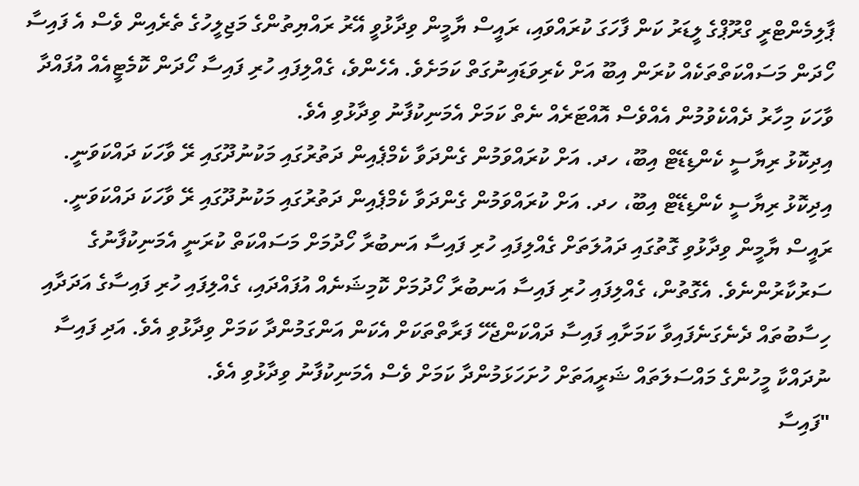ޕާލިމެންޓްރީ ގްރޫޕްގެ ލީޑަރު ކަން ފާހަގަ ކުރައްވައި، ރައީސް ޔާމީން ވިދާޅުވީ އޭރު ރައްޔިތުންގެ މަޖިލީހުގެ ތެރެއިން ވެސް އެ ފައިސާ ހޯދަން މަސައްކަތްތަކެއް ކުރަން އިބޫ އަށް ކެރިވަޑައިނުގަތް ކަމަށެވެ. އެހެންވެ، ގެއްލިފައި ހުރި ފައިސާ ހޯދަން ކޮމެޓީއެއް އުފައްދާ ވާހަކަ މިހާރު ދެއްކެވުމުން އެއްވެސް އޮއްޓަރެއް ނެތް ކަމަށް އެމަނިކުފާނު ވިދާޅުވި އެވެ.
އިދިކޮޅު ރިޔާސީ ކެންޑިޑޭޓް އިބޫ، ހދ. އަށް ކުރައްވަމުން ގެންދަވާ ކެމްޕެއިން ދަތުރުގައި މަކުނުދޫގައި ރޭ ވާހަކަ ދައްކަވަނީ.
އިދިކޮޅު ރިޔާސީ ކެންޑިޑޭޓް އިބޫ، ހދ. އަށް ކުރައްވަމުން ގެންދަވާ ކެމްޕެއިން ދަތުރުގައި މަކުނުދޫގައި ރޭ ވާހަކަ ދައްކަވަނީ.
ރައީސް ޔާމީން ވިދާޅުވި ގޮތުގައި ދައުލަތަށް ގެއްލިފައި ހުރި ފައިސާ އަނބުރާ ހޯދުމަށް މަސައްކަތް ކުރަނީ އެމަނިކުފާނުގެ ސަރުކާރުންނެވެ. އެގޮތުން، ގެއްލިފައި ހުރި ފައިސާ އަނބުރާ ހޯދުމަށް ކޮމިޝަނެއް އުފައްދައި، ގެއްލިފައި ހުރި ފައިސާގެ އަދަދާއި ހިސާބުތައް ދެނެގަނެފައިވާ ކަމަށާއި ފައިސާ ދައްކަންޖެހޭ ފަރާތްތަކަށް އެކަން އަންގަމުންދާ ކަމަށް ވިދާޅުވި އެވެ. އަދި ފައިސާ ނުދައްކާ މީހުންގެ މައްސަލަތައް ޝަރީއަތަށް ހުށަހަޅަމުންދާ ކަމަށް ވެސް އެމަނިކުފާނު ވިދާޅުވި އެވެ.
"ފައިސާ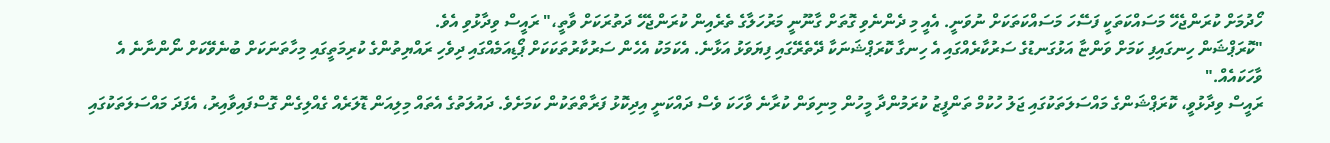ހޯދުމަށް ކުރަންޖެހޭ މަސައްކަތަކީ ފަސޭހަ މަސައްކަތަކަށް ނުވަނީ. އެއީ މި ދެންނެވި ގޮތަށް ގާނޫނީ މަރުހަލާގެ ތެރެއިން ކުރަންޖެހޭ ދަތުރަކަށް ވާތީ،" ރައީސް ވިދާޅުވި އެވެ.
"ކޮރަޕްޝަން ހިނގައިފި ކަމަށް ވަންޏާ އަޅުގަނޑުގެ ސަރުކާރެއްގައި އެ ހިނގާ ކޮރަޕްޝަނަކާ ދޭތެރޭގައި ފިޔަވަޅު އަޅާނެ. އެކަމަކު އެހެން ސަރުކާރުތަކަކަށް ޕޯޑިއަމެއްގައި ދިވެހި ރައްޔިތުންގެ ކުރިމަތީގައި މިހާތަނަކަށް ބުނެވޭކަށް ނޯންނާނެ އެ ވާހަކައެއް."
ރައީސް ވިދާޅުވީ، ކޮރަޕްޝަންގެ މައްސަލަތަކުގައި ޖަލު ހުކުމް ތަންފީޒު ކުރަމުންދާ މީހުން މިނިވަން ކުރާނެ ވާހަކަ ވެސް ދައްކަނީ އިދިކޮޅު ފަރާތްތަކުން ކަމަށެވެ. ދައުލަތުގެ އެތައް މިލިއަން ޑޮލަރެއް ގެއްލިގެން ގޮސްފައިވާއިރު، އެފަދަ މައްސަލަތަކުގައި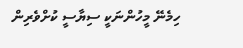ހިމެނޭ މީހުންނަކީ ސިޔާސީ ކުށްވެރިން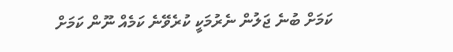ކަމަށް ބުނެ ޖަލުން ނެރުމަކީ ކުރެވޭނެ ކަމެއް ނޫން ކަމަށް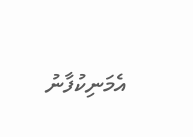އެމަނިކުފާނު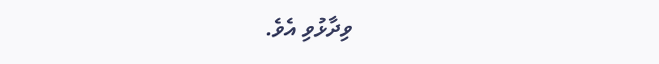ވިދާޅުވި އެވެ.